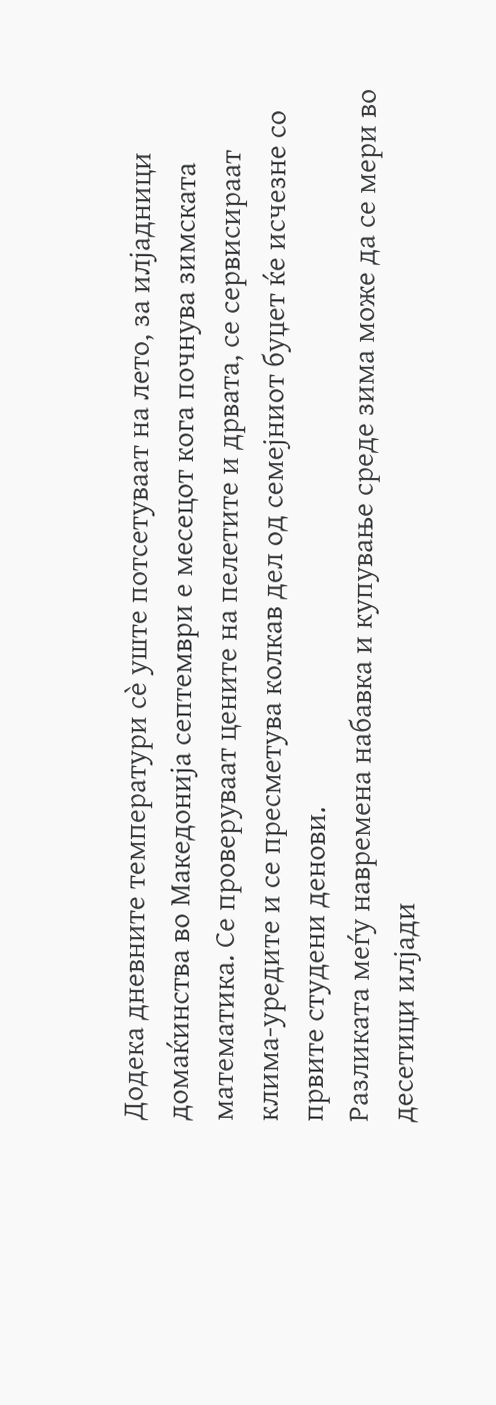Додека дневните температури сè уште потсетуваат на лето, за илјадници домаќинства во Македонија септември е месецот кога почнува зимската математика. Се проверуваат цените на пелетите и дрвата, се сервисираат клима-уредите и се пресметува колкав дел од семејниот буџет ќе исчезне со првите студени денови.
Разликата меѓу навремена набавка и купување среде зима може да се мери во десетици илјади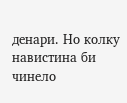денари. Но колку навистина би чинело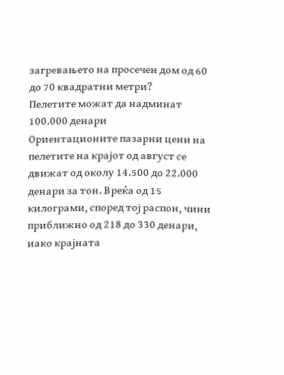загревањето на просечен дом од 60 до 70 квадратни метри?
Пелетите можат да надминат 100.000 денари
Ориентационите пазарни цени на пелетите на крајот од август се движат од околу 14.500 до 22.000 денари за тон. Вреќа од 15 килограми, според тој распон, чини приближно од 218 до 330 денари, иако крајната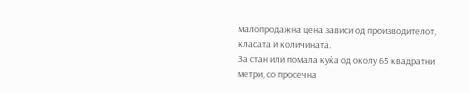малопродажна цена зависи од производителот, класата и количината.
За стан или помала куќа од околу 65 квадратни метри, со просечна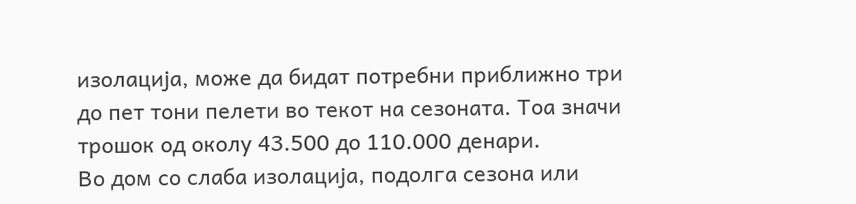изолација, може да бидат потребни приближно три до пет тони пелети во текот на сезоната. Тоа значи трошок од околу 43.500 до 110.000 денари.
Во дом со слаба изолација, подолга сезона или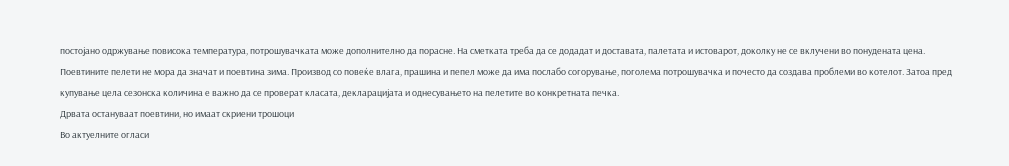постојано одржување повисока температура, потрошувачката може дополнително да порасне. На сметката треба да се додадат и доставата, палетата и истоварот, доколку не се вклучени во понудената цена.
Поевтините пелети не мора да значат и поевтина зима. Производ со повеќе влага, прашина и пепел може да има послабо согорување, поголема потрошувачка и почесто да создава проблеми во котелот. Затоа пред купување цела сезонска количина е важно да се проверат класата, декларацијата и однесувањето на пелетите во конкретната печка.
Дрвата остануваат поевтини, но имаат скриени трошоци
Во актуелните огласи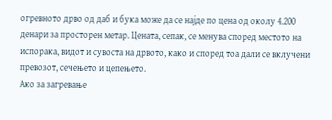огревното дрво од даб и бука може да се најде по цена од околу 4.200 денари за просторен метар. Цената, сепак, се менува според местото на испорака, видот и сувоста на дрвото, како и според тоа дали се вклучени превозот, сечењето и цепењето.
Ако за загревање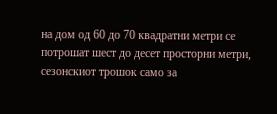на дом од 60 до 70 квадратни метри се потрошат шест до десет просторни метри, сезонскиот трошок само за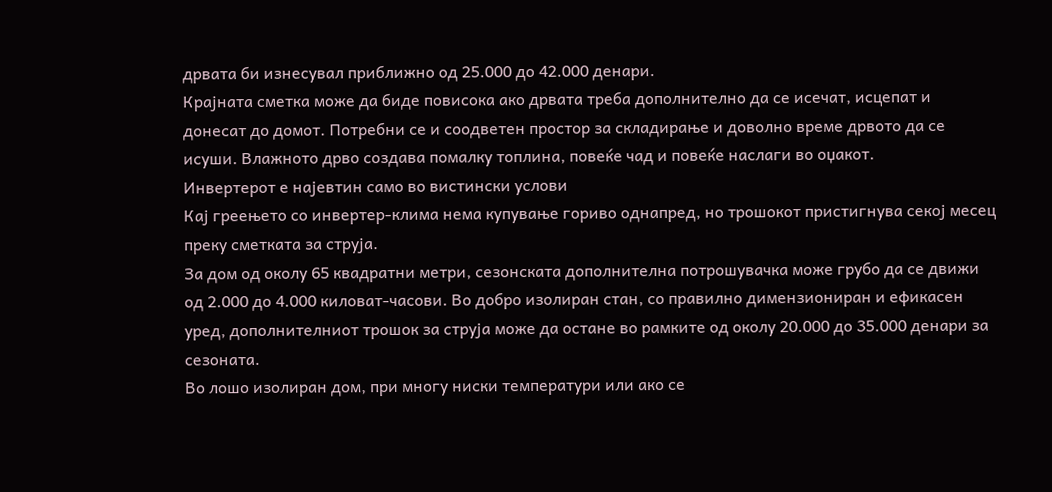дрвата би изнесувал приближно од 25.000 до 42.000 денари.
Крајната сметка може да биде повисока ако дрвата треба дополнително да се исечат, исцепат и донесат до домот. Потребни се и соодветен простор за складирање и доволно време дрвото да се исуши. Влажното дрво создава помалку топлина, повеќе чад и повеќе наслаги во оџакот.
Инвертерот е најевтин само во вистински услови
Кај греењето со инвертер-клима нема купување гориво однапред, но трошокот пристигнува секој месец преку сметката за струја.
За дом од околу 65 квадратни метри, сезонската дополнителна потрошувачка може грубо да се движи од 2.000 до 4.000 киловат-часови. Во добро изолиран стан, со правилно димензиониран и ефикасен уред, дополнителниот трошок за струја може да остане во рамките од околу 20.000 до 35.000 денари за сезоната.
Во лошо изолиран дом, при многу ниски температури или ако се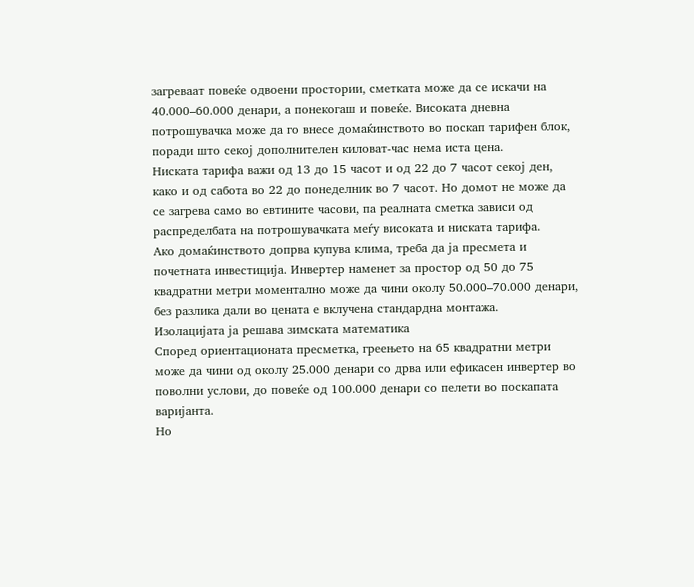загреваат повеќе одвоени простории, сметката може да се искачи на 40.000–60.000 денари, а понекогаш и повеќе. Високата дневна потрошувачка може да го внесе домаќинството во поскап тарифен блок, поради што секој дополнителен киловат-час нема иста цена.
Ниската тарифа важи од 13 до 15 часот и од 22 до 7 часот секој ден, како и од сабота во 22 до понеделник во 7 часот. Но домот не може да се загрева само во евтините часови, па реалната сметка зависи од распределбата на потрошувачката меѓу високата и ниската тарифа.
Ако домаќинството допрва купува клима, треба да ја пресмета и почетната инвестиција. Инвертер наменет за простор од 50 до 75 квадратни метри моментално може да чини околу 50.000–70.000 денари, без разлика дали во цената е вклучена стандардна монтажа.
Изолацијата ја решава зимската математика
Според ориентационата пресметка, греењето на 65 квадратни метри може да чини од околу 25.000 денари со дрва или ефикасен инвертер во поволни услови, до повеќе од 100.000 денари со пелети во поскапата варијанта.
Но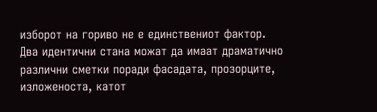изборот на гориво не е единствениот фактор. Два идентични стана можат да имаат драматично различни сметки поради фасадата, прозорците, изложеноста, катот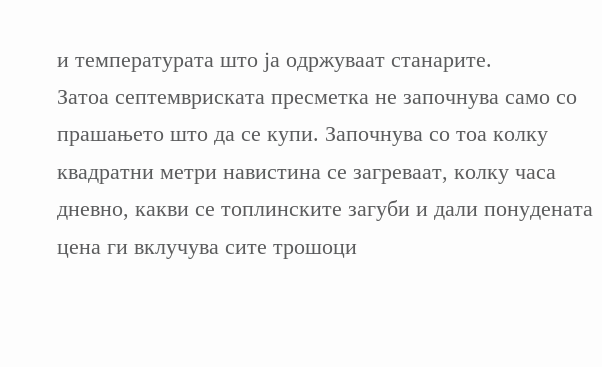и температурата што ја одржуваат станарите.
Затоа септемвриската пресметка не започнува само со прашањето што да се купи. Започнува со тоа колку квадратни метри навистина се загреваат, колку часа дневно, какви се топлинските загуби и дали понудената цена ги вклучува сите трошоци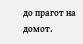до прагот на домот.